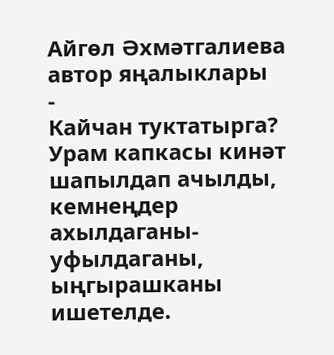Айгөл Әхмәтгалиева автор яңалыклары
-
Кайчан туктатырга?
Урам капкасы кинәт шапылдап ачылды, кемнеңдер ахылдаганы-уфылдаганы, ыңгырашканы ишетелде.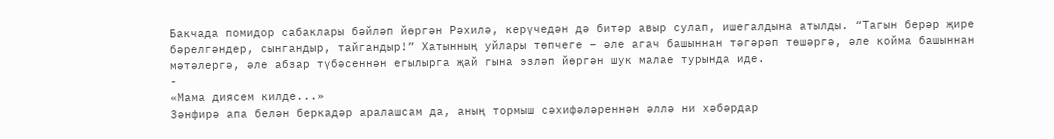Бакчада помидор сабаклары бәйләп йөргән Рәхилә, керүчедән дә битәр авыр сулап, ишегалдына атылды. “Тагын берәр җире бәрелгәндер, сынгандыр, тайгандыр!” Хатынның уйлары төпчеге – әле агач башыннан тәгәрәп төшәргә, әле койма башыннан мәтәлергә, әле абзар түбәсеннән егылырга җай гына эзләп йөргән шук малае турында иде.
-
«Мама диясем килде...»
Зәнфирә апа белән беркадәр аралашсам да, аның тормыш сәхифәләреннән әллә ни хәбәрдар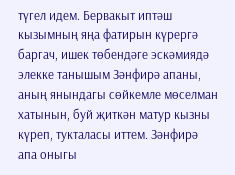түгел идем. Бервакыт иптәш кызымның яңа фатирын күрергә баргач, ишек төбендәге эскәмиядә элекке танышым Зәнфирә апаны, аның янындагы сөйкемле мөселман хатынын, буй җиткән матур кызны күреп, тукталасы иттем. Зәнфирә апа оныгы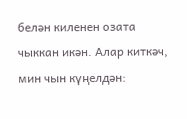белән киленен озата чыккан икән. Алар киткәч, мин чын күңелдән: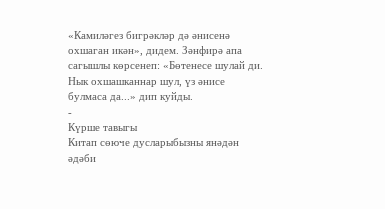«Камиләгез бигрәкләр дә әнисенә охшаган икән», дидем. Зәнфирә апа сагышлы көрсенеп: «Бөтенесе шулай ди. Нык охшашканнар шул, үз әнисе булмаса да...» дип куйды.
-
Күрше тавыгы
Китап сөюче дусларыбызны янәдән әдәби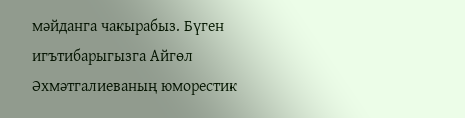мәйданга чакырабыз. Бүген игътибарыгызга Айгөл Әхмәтгалиеваның юморестик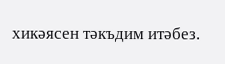хикәясен тәкъдим итәбез.